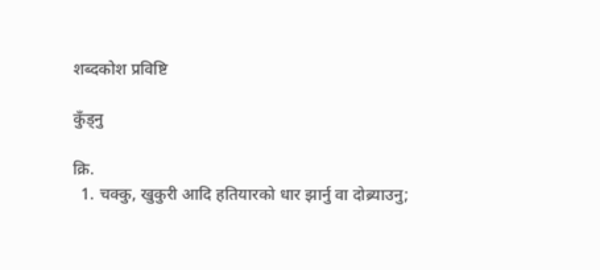शब्दकोश प्रविष्टि

कुँड्नु

क्रि.
  1. चक्कु, खुकुरी आदि हतियारको धार झार्नु वा दोब्र्याउनु;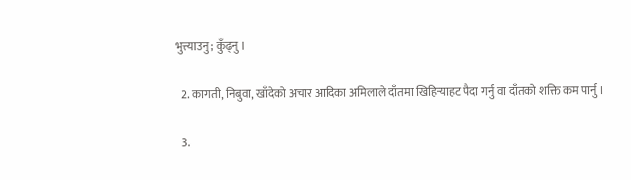भुत्त्याउनु; कुँढ्नु ।

  2. कागती, निबुवा, खाँदेको अचार आदिका अमिलाले दाँतमा खिहिर्‍याहट पैदा गर्नु वा दाँतको शक्ति कम पार्नु ।

  3.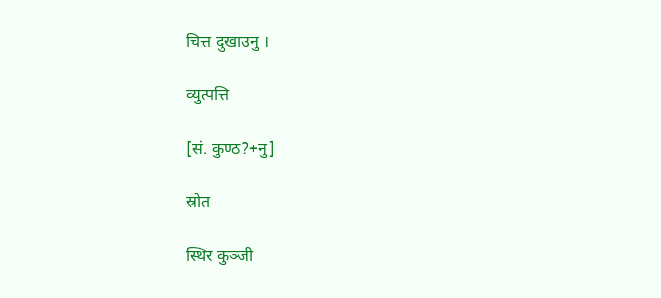चित्त दुखाउनु ।

व्युत्पत्ति

[सं. कुण्ठ?+नु]

स्रोत

स्थिर कुञ्जी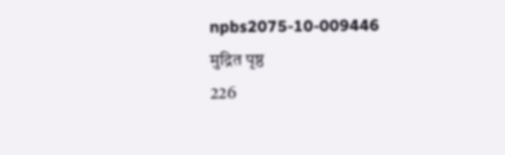npbs2075-10-009446
मुद्रित पृष्ठ
226